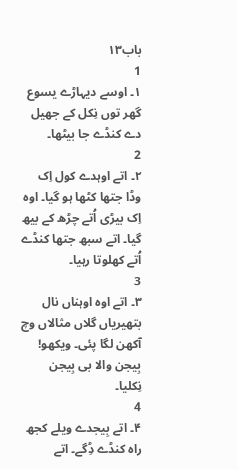باب۱۳
1
۱۔ اوسے دیہاڑے یسوع گھر توں نِکل کے جھیل دے کنڈے جا بیٹھا۔
2
۲۔ اتے اوہدے کول اِک وڈا جتھا کٹھا ہو گیا۔ اوہ اِک بیڑی اُتے چڑھ کے بیھ گیا۔ اتے سبھ جتھا کنڈے اُتے کھلوتا رہیا۔
3
۳۔ اتے اوہ اوہناں نال بتھیریاں گلاں مثالاں وچ آکھن لگا پئی۔ ویکھو! بِیجن والا بی بِیجن نِکلیا۔
4
۴۔ اتے بِیجدے ویلے کجھ راہ کنڈے ڈِگے۔ اتے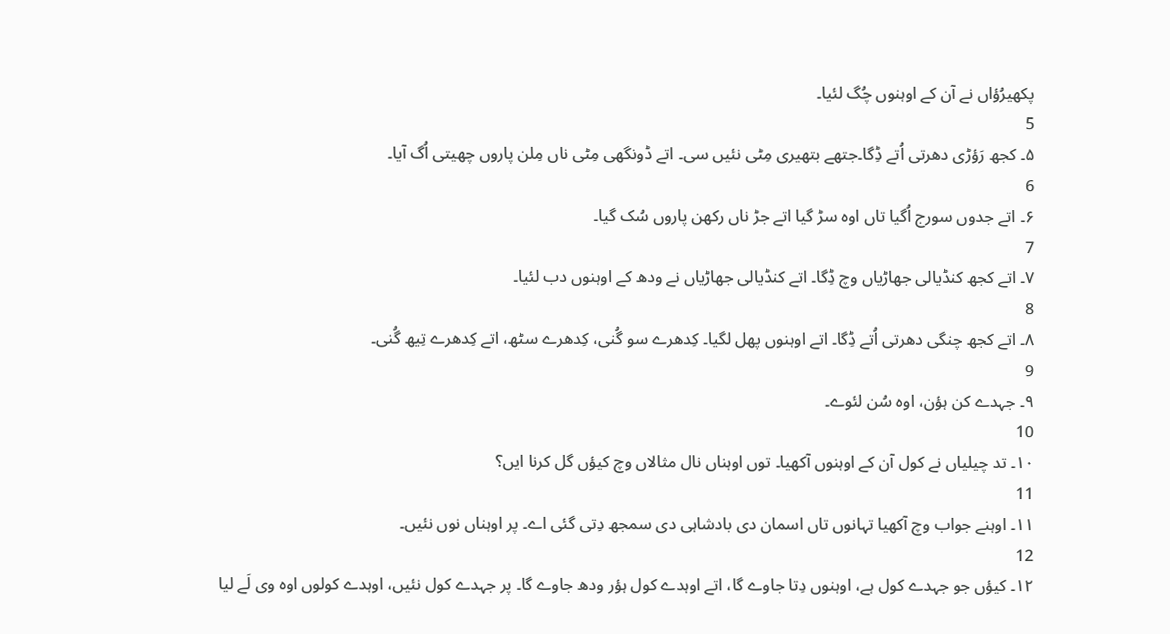پکھیرُؤاں نے آن کے اوہنوں چُگ لئیا۔
5
۵۔ کجھ رَؤڑی دھرتی اُتے ڈِگا۔جتھے بتھیری مِٹی نئیں سی۔ اتے ڈونگھی مِٹی ناں مِلن پاروں چھیتی اُگ آیا۔
6
۶۔ اتے جدوں سورج اُگیا تاں اوہ سڑ گیا اتے جڑ ناں رکھن پاروں سُک گیا۔
7
۷۔ اتے کجھ کنڈیالی جھاڑیاں وچ ڈِگا۔ اتے کنڈیالی جھاڑیاں نے ودھ کے اوہنوں دب لئیا۔
8
۸۔ اتے کجھ چنگی دھرتی اُتے ڈِگا۔ اتے اوہنوں پھل لگیا۔ کِدھرے سو گُنی، کِدھرے سٹھ، اتے کِدھرے تِیھ گُنی۔
9
۹۔ جہدے کن ہؤن، اوہ سُن لئوے۔
10
۱۰۔ تد چیلیاں نے کول آن کے اوہنوں آکھیا۔ توں اوہناں نال مثالاں وچ کیؤں گل کرنا ایں؟
11
۱۱۔ اوہنے جواب وچ آکھیا تہانوں تاں اسمان دی بادشاہی دی سمجھ دِتی گئی اے۔ پر اوہناں نوں نئیں۔
12
۱۲۔ کیؤں جو جہدے کول ہے، اوہنوں دِتا جاوے گا، اتے اوہدے کول ہؤر ودھ جاوے گا۔ پر جہدے کول نئیں، اوہدے کولوں اوہ وی لَے لیا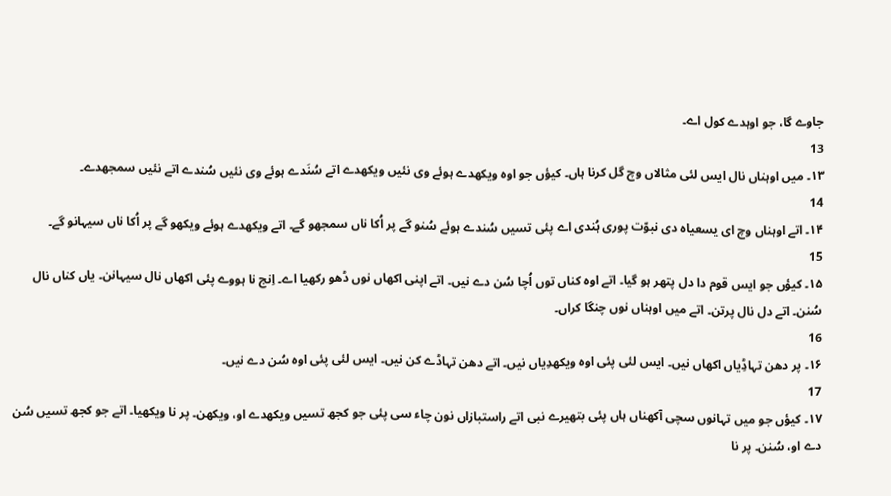جاوے گا، جو اوہدے کول اے۔
13
۱۳۔ میں اوہناں نال ایس لئی مثالاں وچ گل کرنا ہاں۔ کیؤں جو اوہ ویکھدے ہوئے وی نئیں ویکھدے اتے سُنَدے ہوئے وی نئیں سُندے اتے نئیں سمجھدے۔
14
۱۴۔ اتے اوہناں وچ ای یسعیاہ دی نبوّت پوری ہُندی اے پئی تسیں سُندے ہوئے سُنو گے پر اُکا ناں سمجھو گے۔ اتے ویکھدے ہوئے ویکھو گے پر اُکا ناں سیہانو گے۔
15
۱۵۔ کیؤں جو ایس قوم دا دل پتھر ہو گیا۔ اتے اوہ کناں توں اُچا سُن دے نیں۔ اتے اپنی اکھاں نوں ڈھو رکھیا اے۔ اِنج نا ہووے پئی اکھاں نال سیہانن۔ یاں کناں نال سُنن۔ اتے دل نال پرتن۔ اتے میں اوہناں نوں چنگا کراں۔
16
۱۶۔ پر دھن تہاڈِیاں اکھاں نیں۔ ایس لئی پئی اوہ ویکھدِیاں نیں۔ اتے دھن تہاڈے کن نیں۔ ایس لئی پئی اوہ سُن دے نیں۔
17
۱۷۔ کیؤں جو میں تہانوں سچی آکھناں ہاں پئی بتھیرے نبی اتے راستبازاں نون چاء سی پئی جو کجھ تسیں ویکھدے او، ویکھن۔ پر نا ویکھیا۔ اتے جو کجھ تسیں سُن دے او، سُنن۔ پر نا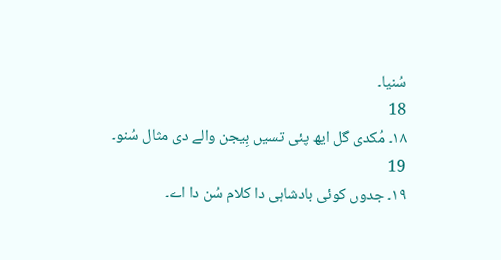سُنیا۔
18
۱۸۔ مُکدی گل ایھ پئی تسیں بِیجن والے دی مثال سُنو۔
19
۱۹۔ جدوں کوئی بادشاہی دا کلام سُن دا اے۔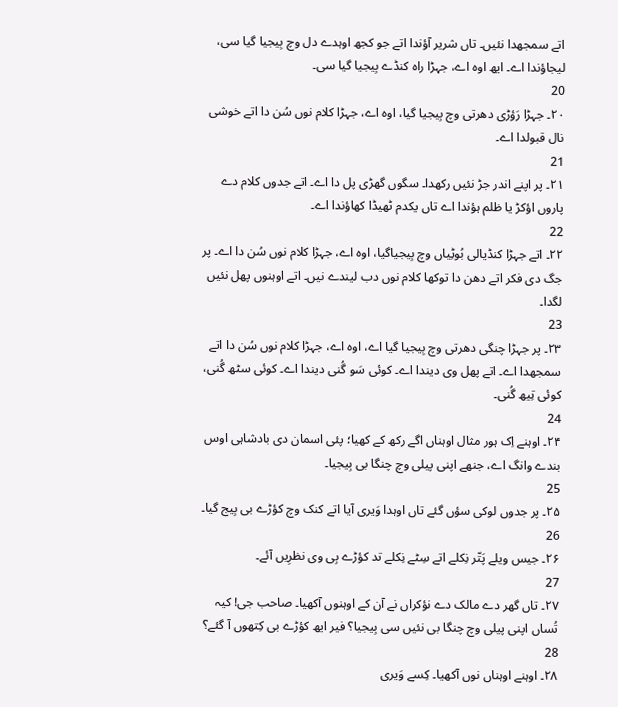اتے سمجھدا نئیں۔ تاں شریر آؤندا اتے جو کجھ اوہدے دل وچ بِیجیا گیا سی، لیجاؤندا اے۔ ایھ اوہ اے، جہڑا راہ کنڈے بِیجیا گیا سی۔
20
۲۰۔ جہڑا رَؤڑی دھرتی وچ بِیجیا گیا، اوہ اے، جہڑا کلام نوں سُن دا اتے خوشی نال قبولدا اے۔
21
۲۱۔ پر اپنے اندر جڑ نئیں رکھدا۔ سگوں گھڑی پل دا اے۔ اتے جدوں کلام دے پاروں اؤکڑ یا ظلم ہؤندا اے تاں یکدم ٹھیڈا کھاؤندا اے۔
22
۲۲۔ اتے جہڑا کنڈیالی بُوٹِیاں وچ بِیجیاگیا، اوہ اے، جہڑا کلام نوں سُن دا اے۔ پر جگ دی فکر اتے دھن دا توکھا کلام نوں دب لیندے نیں۔ اتے اوہنوں پھل نئیں لگدا۔
23
۲۳۔ پر جہڑا چنگی دھرتی وچ بِیجیا گیا اے، اوہ اے، جہڑا کلام نوں سُن دا اتے سمجھدا اے۔ اتے پھل وی دیندا اے۔ کوئی سَو گُنی دیندا اے۔ کوئی سٹھ گُنی، کوئی تِیھ گُنی۔
24
۲۴۔ اوہنے اِک ہور مثال اوہناں اگے رکھ کے کھیا؛ پئی اسمان دی بادشاہی اوس بندے وانگ اے، جنھے اپنی پیلی وچ چنگا بی بِیجیا۔
25
۲۵۔ پر جدوں لوکی سؤں گئے تاں اوہدا وَیری آیا اتے کنک وچ کؤڑے بی بِیج گیا۔
26
۲۶۔ جیس ویلے پَتّر نِکلے اتے سِٹے نِکلے تد کؤڑے بِی وی نظرِیں آئے۔
27
۲۷۔ تاں گھر دے مالک دے نؤکراں نے آن کے اوہنوں آکھیا۔ صاحب جی! کیہ تُساں اپنی پیلی وچ چنگا بی نئیں سی بِیجیا؟ فیر ایھ کؤڑے بی کِتھوں آ گئے؟
28
۲۸۔ اوہنے اوہناں نوں آکھیا۔ کِسے وَیری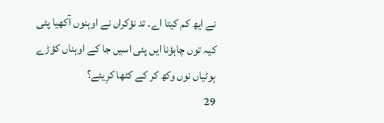نے ایھ کم کیتا اے۔ تد نؤکراں نے اوہنوں آکھیا پئی کیہ توں چاہؤنا ایں پئی اسیں جا کے اوہناں کؤڑے بِوٹیاں نوں وکھ کر کے کٹھا کرِیئے؟
29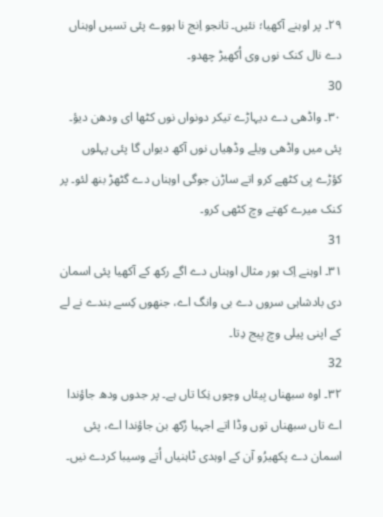۲۹۔ پر اوہنے آکھیا؛ نئیں۔ تانجو اِنج نا ہووے پئی تسیں اوہناں دے نال کنک نوں وی اُکھیڑ چھدو۔
30
۳۰۔ واڈھی دے دیہاڑے تیکر دونواں نوں کٹھا ای ودھن دیؤ۔ پئی میں واڈھی ویلے وڈھِیاں نوں آکھ دیواں گا پئی پہلوں کؤڑے بِی کٹھے کرو اتے ساڑن جوگی اوہناں دے گٹھڑ بنھ لئو۔ پر کنک میرے کھتے وچ کٹھی کرو۔
31
۳۱۔ اوہنے اِک ہور مثال اوہناں دے اگے رکھ کے آکھیا پئی اسمان دی بادشاہی سروں دے بی وانگ اے، جنھوں کِسے بندے نے لے کے اپنی پیلی وچ بِیج دِتا۔
32
۳۲۔ اوہ سبھناں بِیئاں وچوں نِکا تاں ہے۔ پر جدوں ودھ جاؤندا اے تاں سبھناں توں وڈا اتے اجہیا رُکھ بن جاؤندا اے، پئی اسمان دے پکھیرُو آن کے اوہدی ٹاہنیاں اُتے وسیبا کردے نیں۔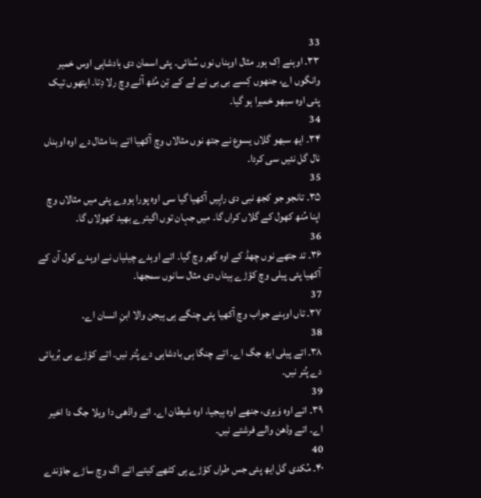33
۳۳۔ اوہنے اِک ہور مثال اوہناں نوں سُنائی۔ پئی اسمان دی بادشاہی اوس خمیر وانگوں اے، جنھوں کِسے بی بی نے لے کے تِن مُٹھ آٹے وچ رلا دِتا۔ ایتھوں تیک پئی اوہ سبھو خمیرا ہو گیا۔
34
۳۴۔ ایھ سبھو گلاں یسوع نے جتھ نوں مثالاں وچ آکھیا اتے بنا مثال دے اوہ اوہناں نال گل نئیں سی کردا۔
35
۳۵۔ تانجو جو کجھ نبی دی راہِیں آکھیا گیا سی اوہ پورا ہووے پئی میں مثالاں وچ اپنا مُنھ کھول کے گلاں کراں گا۔ میں جہان توں اگیترے بھید کھولاں گا۔
36
۳۶۔ تد جتھے نوں چھڈ کے اوہ گھر وچ گیا۔ اتے اوہدے چیلیاں نے اوہدے کول آن کے آکھیا پئی پیلی وچ کؤڑے بِیئاں دی مثال سانوں سمجھا۔
37
۳۷۔ تاں اوہنے جواب وچ آکھیا پئی چنگے بِی بِیجن والا ابنِ انسان اے۔
38
۳۸۔ اتے پیلی ایھ جگ اے۔ اتے چنگا بِی بادشاہی دے پُتر نیں۔ اتے کؤڑے بی بُریائی دے پُتر نیں۔
39
۳۹۔ اتے اوہ وَیری، جنھے اوہ بِیجیا، اوہ شیطان اے۔ اتے واڈھی دا ویلا جگ دا اخیر اے۔ اتے وڈھن والے فرشتے نیں۔
40
۴۰۔ مُکدی گل ایھ پئی جس طراں کؤڑے بِی کٹھے کیتے اتے اگ وچ ساڑے جاؤندے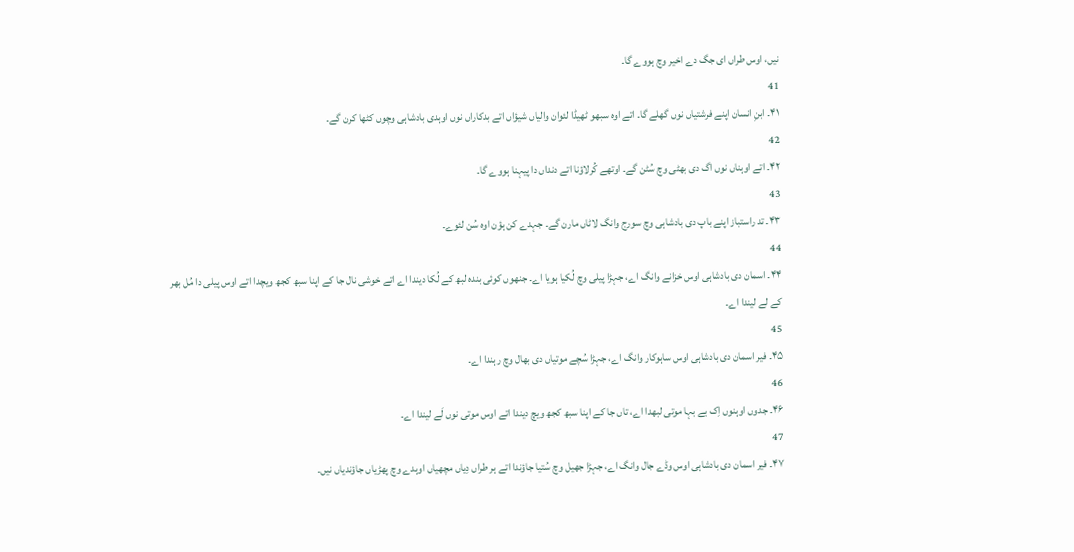نیں، اوس طراں ای جگ دے اخیر وچ ہووے گا۔
41
۴۱۔ ابنِ انسان اپنے فرشتیاں نوں گھلے گا۔ اتے اوہ سبھو ٹھیڈا لئوان والیاں شیؤاں اتے بدکاراں نوں اوہدی بادشاہی وچوں کٹھا کرن گے۔
42
۴۲۔ اتے اوہناں نوں اگ دی بھٹی وچ سُٹن گے۔ اوتھے کُرلاؤنا اتے دنداں دا پیہنا ہووے گا۔
43
۴۳۔ تد راستباز اپنے باپ دی بادشاہی وچ سورج وانگ لاٹاں مارن گے۔ جہدے کن ہؤن اوہ سُن لئوے۔
44
۴۴۔ اسمان دی بادشاہی اوس خزانے وانگ اے، جہڑا پیلی وچ لُکیا ہویا اے۔ جنھوں کوئی بندہ لبھ کے لُکا دیندا اے اتے خوشی نال جا کے اپنا سبھ کجھ ویچدا اتے اوس پیلی دا مُل بھر کے لے لیندا اے۔
45
۴۵۔ فیر اسمان دی بادشاہی اوس ساہوکار وانگ اے، جہڑا سُچے موتیاں دی بھال وچ رہندا اے۔
46
۴۶۔ جدوں اوہنوں اِک بے بہا موتی لبھدا اے، تاں جا کے اپنا سبھ کجھ ویچ دیندا اتے اوس موتی نوں لَے لیندا اے۔
47
۴۷۔ فیر اسمان دی بادشاہی اوس وڈے جال وانگ اے، جہڑا جھیل وچ سُتیا جاؤندا اتے ہر طراں دِیاں مچھیاں اوہدے وچ پھڑیاں جاؤندیاں نیں۔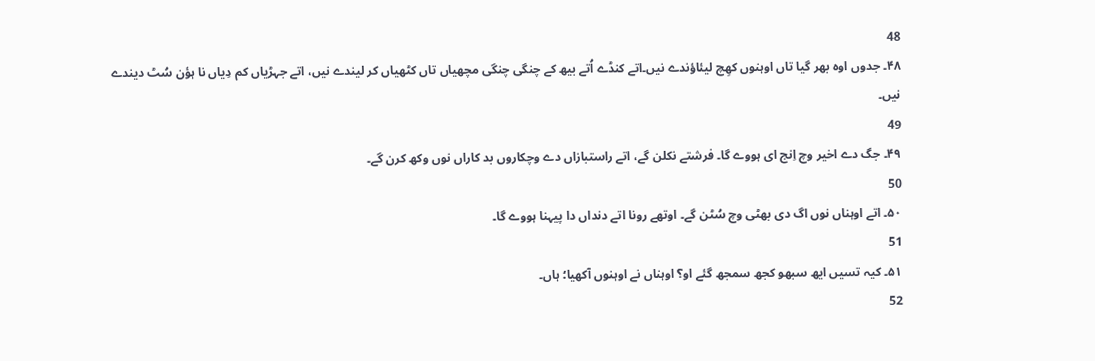48
۴۸۔ جدوں اوہ بھر گیا تاں اوہنوں کھِچ لیئاؤندے نیں۔اتے کنڈے اُتے بیھ کے چنگی چنگی مچھیاں تاں کٹھیاں کر لیندے نیں، اتے جہڑیاں کم دِیاں نا ہؤن سُٹ دیندے نیں۔
49
۴۹۔ جگ دے اخیر وچ اِنج ای ہووے گا۔ فرشتے نکلن گے، اتے راستبازاں دے وچکاروں بد کاراں نوں وکھ کرن گے۔
50
۵۰۔ اتے اوہناں نوں اگ دی بھٹی وچ سُٹن گے۔ اوتھے رونا اتے دنداں دا پیہنا ہووے گا۔
51
۵۱۔ کیہ تسیں ایھ سبھو کجھ سمجھ گئے او؟ اوہناں نے اوہنوں آکھیا؛ ہاں۔
52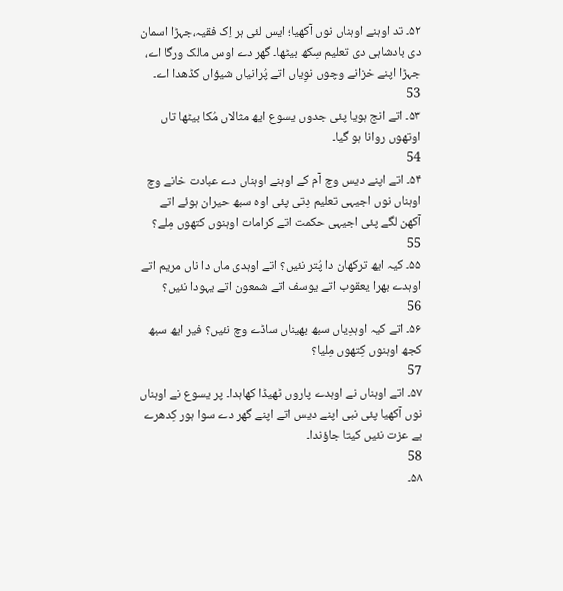۵۲۔ تد اوہنے اوہناں نوں آکھیا؛ ایس لئی ہر اِک فقیہ،جہڑا اسمان دی بادشاہی دی تعلیم سِکھ بیٹھا۔ گھر دے اوس مالک ورگا اے، جہڑا اپنے خزانے وچوں نوِیاں اتے پُرانیاں شیؤاں کڈھدا اے۔
53
۵۳۔ اتے انج ہویا پئی جدوں یسوع ایھ مثالاں مُکا بیٹھا تاں اوتھوں روانا ہو گیا۔
54
۵۴۔ اتے اپنے دیس وچ آم کے اوہنے اوہناں دے عبادت خانے وچ اوہناں نوں اجیہی تعلیم دِتی پئی اوہ سبھ حیران ہوئے اتے آکھن لگے پئی اجیہی حکمت اتے کرامات اوہنوں کتھوں مِلے؟
55
۵۵۔ کیہ ایھ ترکھان دا پُتر نئیں؟ اتے اوہدی ماں دا ناں مریم اتے اوہدے بھرا یعقوب اتے یوسف اتے شمعون اتے یہودا نئیں؟
56
۵۶۔ اتے کیہ اوہدِیاں سبھ بھیناں ساڈے وچ نئیں؟ فیر ایھ سبھ کجھ اوہنوں کِتھوں مِلیا؟
57
۵۷۔ اتے اوہناں نے اوہدے پاروں ٹھیڈا کھاہدا۔ پر یسوع نے اوہناں نوں آکھیا پئی نبی اپنے دیس اتے اپنے گھر دے سوا ہور کِدھرے بے عزت نئیں کیتا جاؤندا۔
58
۵۸۔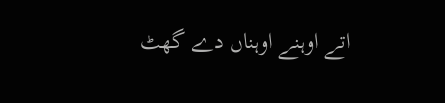اتے اوہنے اوہناں دے گھٹ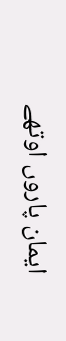ایمان پاروں اوتھے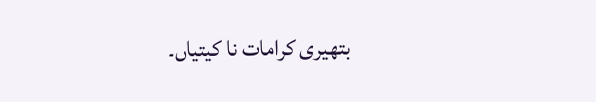بتھیری کرامات نا کیتیاں۔